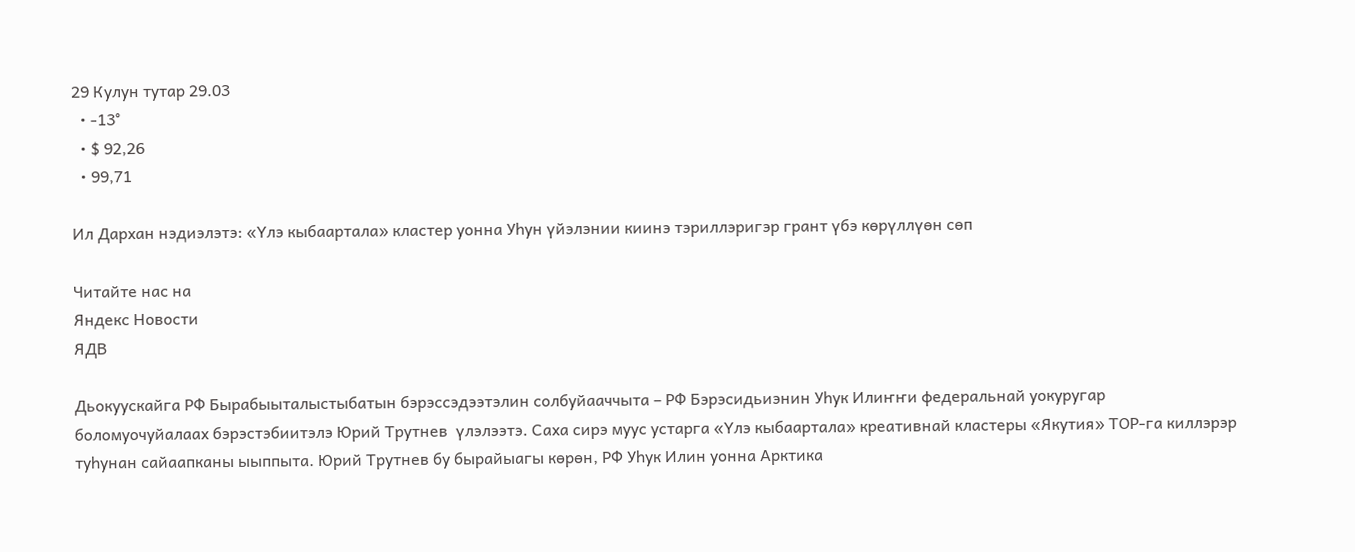29 Кулун тутар 29.03
  • -13°
  • $ 92,26
  • 99,71

Ил Дархан нэдиэлэтэ: «Үлэ кыбаартала» кластер уонна Уһун үйэлэнии киинэ тэриллэригэр грант үбэ көрүллүөн сөп

Читайте нас на
Яндекс Новости
ЯДВ

Дьокуускайга РФ Бырабыыталыстыбатын бэрэссэдээтэлин солбуйааччыта – РФ Бэрэсидьиэнин Уһук Илиҥҥи федеральнай уокуругар боломуочуйалаах бэрэстэбиитэлэ Юрий Трутнев  үлэлээтэ. Саха сирэ муус устарга «Үлэ кыбаартала» креативнай кластеры «Якутия» ТОР-га киллэрэр туһунан сайаапканы ыыппыта. Юрий Трутнев бу бырайыагы көрөн, РФ Уһук Илин уонна Арктика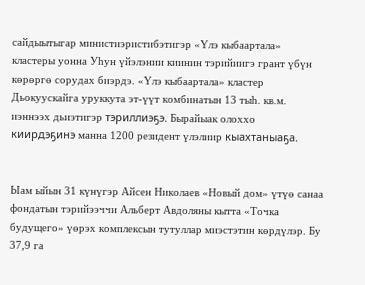сайдыытыгар министиэристибэтигэр «Үлэ кыбаартала» кластеры уонна Уһун үйэлэнии киинин тэрийиигэ грант үбүн көрөргө сорудах биэрдэ. «Үлэ кыбаартала» кластер Дьокуускайга уруккута эт-үүт комбинатын 13 тыһ. кв.м. иэннээх дьиэтигэр тэриллиэҕэ. Бырайыак олоххо  киирдэҕинэ манна 1200 резидент үлэлиир кыахтаныаҕа.


Ыам ыйын 31 күнүгэр Айсен Николаев «Новый дом» үтүө санаа фондатын тэрийээччи Альберт Авдоляны кытта «Точка будущего» үөрэх комплексын тутуллар миэстэтин көрдүлэр. Бу 37,9 га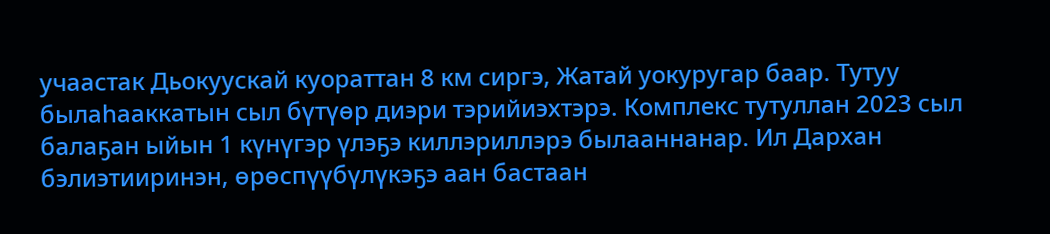учаастак Дьокуускай куораттан 8 км сиргэ, Жатай уокуругар баар. Тутуу былаһааккатын сыл бүтүөр диэри тэрийиэхтэрэ. Комплекс тутуллан 2023 сыл балаҕан ыйын 1 күнүгэр үлэҕэ киллэриллэрэ былааннанар. Ил Дархан бэлиэтииринэн, өрөспүүбүлүкэҕэ аан бастаан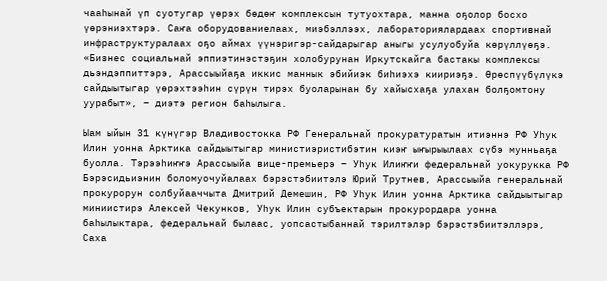чааһынай үп суотугар үөрэх бөдөҥ комплексын тутуохтара, манна оҕолор босхо үөрэниэхтэрэ. Саҥа оборудованиелаах, миэбэллээх, лабораториялардаах спортивнай инфраструктуралаах оҕо аймах үүнэригэр-сайдарыгар аныгы усулуобуйа көрүллүөҕэ. «Бизнес социальнай эппиэтинэстэҕин холобурунан Иркутскайга бастакы комплексы дьэндэппиттэрэ, Арассыыйаҕа иккис маннык эбийиэк биһиэхэ киириэҕэ. Өрөспүүбүлүкэ сайдыытыгар үөрэхтээһин сүрүн тирэх буоларынан бу хайысхаҕа улахан болҕомтону уурабыт», – диэтэ регион баһылыга.

Ыам ыйын 31 күнүгэр Владивостокка РФ Генеральнай прокуратуратын итиэннэ РФ Уһук Илин уонна Арктика сайдыытыгар министиэристибэтин киэҥ ыҥырыылаах сүбэ мунньаҕа буолла. Тэрээһиҥҥэ Арассыыйа вице-премьерэ – Уһук Илиҥҥи федеральнай уокурукка РФ Бэрэсидьиэнин боломуочуйалаах бэрэстэбиитэлэ Юрий Трутнев, Арассыыйа генеральнай прокурорун солбуйааччыта Дмитрий Демешин, РФ Уһук Илин уонна Арктика сайдыытыгар миниистирэ Алексей Чекунков, Уһук Илин субъектарын прокурордара уонна баһылыктара, федеральнай былаас, уопсастыбаннай тэрилтэлэр бэрэстэбиитэллэрэ, Саха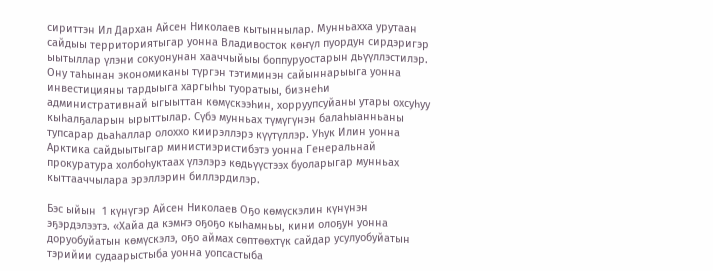сириттэн Ил Дархан Айсен Николаев кытыннылар. Мунньахха урутаан сайдыы территориятыгар уонна Владивосток көҥүл пуордун сирдэригэр ыытыллар үлэни сокуонунан хааччыйыы боппуруостарын дьүүллэстилэр. Ону таһынан экономиканы түргэн тэтиминэн сайыннарыыга уонна инвестицияны тардыыга харгыһы туоратыы, бизнеһи административнай ыгыыттан көмүскээһин, хорруупсуйаны утары охсуһуу кыһалҕаларын ырыттылар. Сүбэ мунньах түмүгүнэн балаһыанньаны тупсарар дьаһаллар олоххо киирэллэрэ күүтүллэр. Уһук Илин уонна Арктика сайдыытыгар министиэристибэтэ уонна Генеральнай прокуратура холбоһуктаах үлэлэрэ көдьүүстээх буоларыгар мунньах кыттааччылара эрэллэрин биллэрдилэр.

Бэс ыйын  1 күнүгэр Айсен Николаев Оҕо көмүскэлин күнүнэн эҕэрдэлээтэ. «Хайа да кэмҥэ оҕоҕо кыһамньы, кини олоҕун уонна доруобуйатын көмүскэлэ, оҕо аймах сөптөөхтүк сайдар усулуобуйатын тэрийии судаарыстыба уонна уопсастыба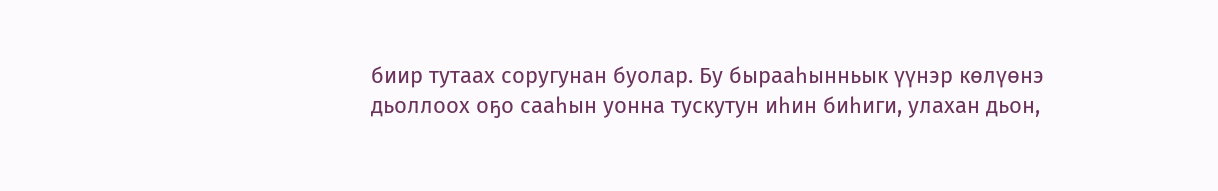биир тутаах соругунан буолар. Бу бырааһынньык үүнэр көлүөнэ дьоллоох оҕо сааһын уонна тускутун иһин биһиги, улахан дьон,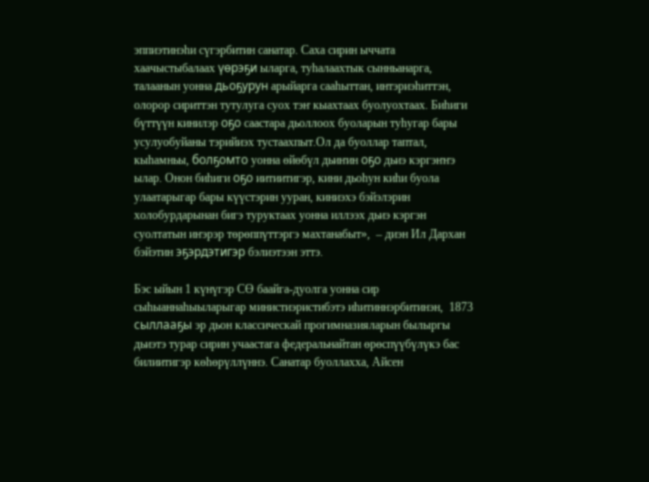эппиэтинэһи сүгэрбитин санатар. Саха сирин ыччата хаачыстыбалаах үөрэҕи ыларга, туһалаахтык сынньанарга, талаанын уонна дьоҕурун арыйарга сааһыттан, интэриэһиттэн, олорор сириттэн тутулуга суох тэҥ кыахтаах буолуохтаах. Биһиги бүттүүн кинилэр оҕо саастара дьоллоох буоларын туһугар бары усулуобуйаны тэрийиэх тустаахпыт.Ол да буоллар таптал, кыһамньы, болҕомто уонна өйөбүл дьиҥин оҕо дьиэ кэргэҥҥэ ылар. Онон биһиги оҕо иитиитигэр, кини дьоһун киһи буола улаатарыгар бары күүстэрин ууран, киниэхэ бэйэлэрин холобурдарынан бигэ туруктаах уонна иллээх дьиэ кэргэн суолтатын иҥэрэр төрөппүттэргэ махтанабыт»,  – диэн Ил Дархан бэйэтин эҕэрдэтигэр бэлиэтээн эттэ.

Бэс ыйын 1 күнүгэр СӨ баайга-дуолга уонна сир сыһыаннаһыыларыгар министиэристибэтэ иһитиннэрбитинэн,  1873 сыллааҕы эр дьон классическай прогимназияларын былыргы дьиэтэ турар сирин учаастага федеральнайтан өрөспүүбүлүкэ бас билиитигэр көһөрүллүннэ. Санатар буоллахха, Айсен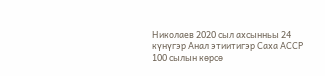Николаев 2020 сыл ахсынньы 24 күнүгэр Анал этиитигэр Саха АССР 100 сылын көрсө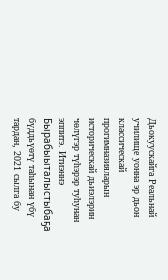Дьокуускайга Реальнай училище уонна эр дьон классическай прогимназияларын историческай дьиэлэрин чөлүгэр түһэрэр туһунан эппитэ. Итиэннэ Бырабыыталыстыбаҕа бүддьүөтү таһынан үбү тардан, 2021 сылга бу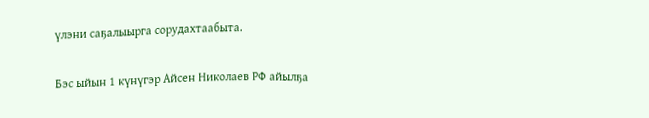үлэни саҕалыырга сорудахтаабыта.

Бэс ыйын 1 күнүгэр Айсен Николаев РФ айылҕа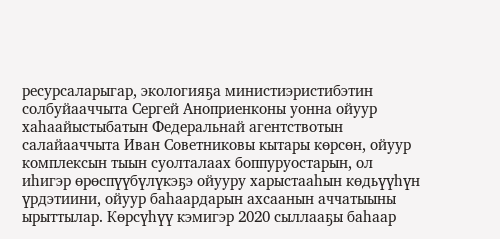ресурсаларыгар, экологияҕа министиэристибэтин солбуйааччыта Сергей Аноприенконы уонна ойуур хаһаайыстыбатын Федеральнай агентствотын салайааччыта Иван Советниковы кытары көрсөн, ойуур комплексын тыын суолталаах боппуруостарын, ол иһигэр өрөспүүбүлүкэҕэ ойууру харыстааһын көдьүүһүн үрдэтиини, ойуур баһаардарын ахсаанын аччатыыны ырыттылар. Көрсүһүү кэмигэр 2020 сыллааҕы баһаар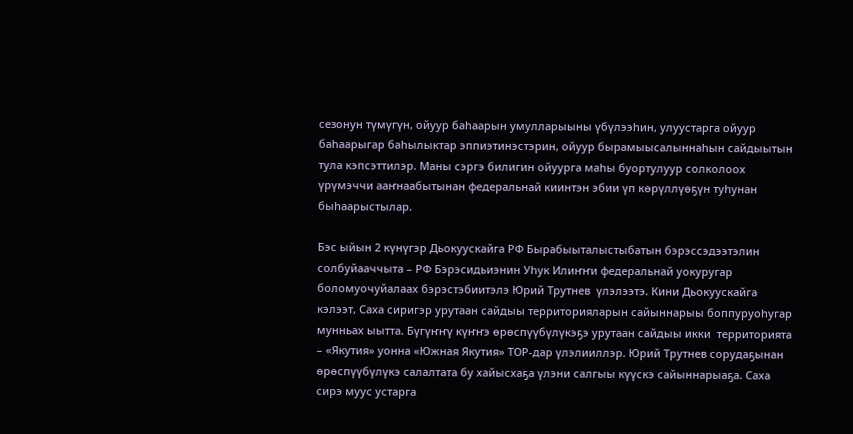сезонун түмүгүн, ойуур баһаарын умулларыыны үбүлээһин, улуустарга ойуур баһаарыгар баһылыктар эппиэтинэстэрин, ойуур бырамыысалыннаһын сайдыытын тула кэпсэттилэр. Маны сэргэ билигин ойуурга маһы буортулуур солколоох үрүмэччи ааҥнаабытынан федеральнай киинтэн эбии үп көрүллүөҕүн туһунан быһаарыстылар.

Бэс ыйын 2 күнүгэр Дьокуускайга РФ Бырабыыталыстыбатын бэрэссэдээтэлин солбуйааччыта – РФ Бэрэсидьиэнин Уһук Илиҥҥи федеральнай уокуругар боломуочуйалаах бэрэстэбиитэлэ Юрий Трутнев  үлэлээтэ. Кини Дьокуускайга кэлээт, Саха сиригэр урутаан сайдыы территорияларын сайыннарыы боппуруоһугар мунньах ыытта. Бүгүҥҥү күҥҥэ өрөспүүбүлүкэҕэ урутаан сайдыы икки  территорията – «Якутия» уонна «Южная Якутия» ТОР-дар үлэлииллэр. Юрий Трутнев сорудаҕынан өрөспүүбүлүкэ салалтата бу хайысхаҕа үлэни салгыы күүскэ сайыннарыаҕа. Саха сирэ муус устарга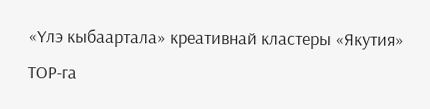«Үлэ кыбаартала» креативнай кластеры «Якутия» ТОР-га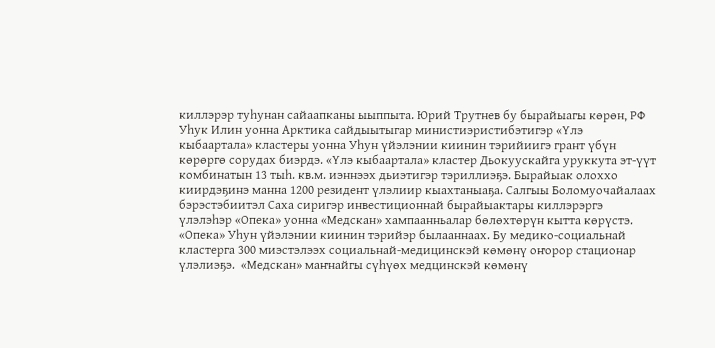киллэрэр туһунан сайаапканы ыыппыта. Юрий Трутнев бу бырайыагы көрөн, РФ Уһук Илин уонна Арктика сайдыытыгар министиэристибэтигэр «Үлэ кыбаартала» кластеры уонна Уһун үйэлэнии киинин тэрийиигэ грант үбүн көрөргө сорудах биэрдэ. «Үлэ кыбаартала» кластер Дьокуускайга уруккута эт-үүт комбинатын 13 тыһ. кв.м. иэннээх дьиэтигэр тэриллиэҕэ. Бырайыак олоххо  киирдэҕинэ манна 1200 резидент үлэлиир кыахтаныаҕа. Салгыы Боломуочайалаах бэрэстэбиитэл Саха сиригэр инвестиционнай бырайыактары киллэрэргэ үлэлэһэр «Опека» уонна «Медскан» хампаанньалар бөлөхтөрүн кытта көрүстэ. «Опека» Уһун үйэлэнии киинин тэрийэр былааннаах. Бу медико-социальнай кластерга 300 миэстэлээх социальнай-медицинскэй көмөнү оҥорор стационар үлэлиэҕэ.  «Медскан» маҥнайгы сүһүөх медцинскэй көмөнү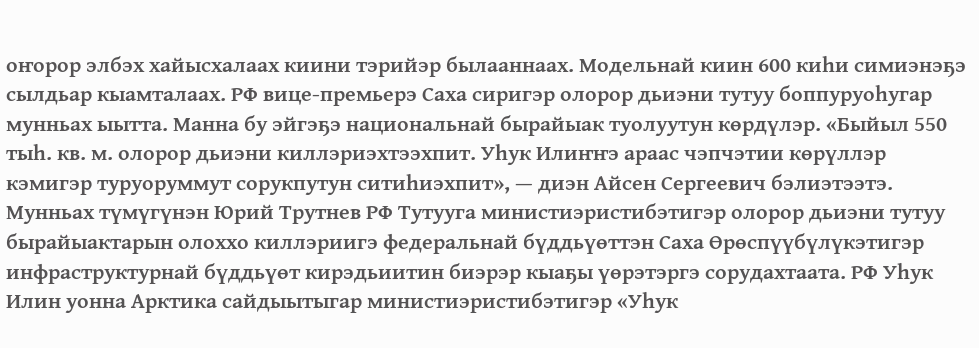оҥорор элбэх хайысхалаах киини тэрийэр былааннаах. Модельнай киин 600 киһи симиэнэҕэ сылдьар кыамталаах. РФ вице-премьерэ Саха сиригэр олорор дьиэни тутуу боппуруоһугар мунньах ыытта. Манна бу эйгэҕэ национальнай бырайыак туолуутун көрдүлэр. «Быйыл 550 тыһ. кв. м. олорор дьиэни киллэриэхтээхпит. Уһук Илиҥҥэ араас чэпчэтии көрүллэр кэмигэр туруоруммут сорукпутун ситиһиэхпит», — диэн Айсен Сергеевич бэлиэтээтэ. Мунньах түмүгүнэн Юрий Трутнев РФ Тутууга министиэристибэтигэр олорор дьиэни тутуу бырайыактарын олоххо киллэриигэ федеральнай бүддьүөттэн Саха Өрөспүүбүлүкэтигэр инфраструктурнай бүддьүөт кирэдьиитин биэрэр кыаҕы үөрэтэргэ сорудахтаата. РФ Уһук Илин уонна Арктика сайдыытыгар министиэристибэтигэр «Уһук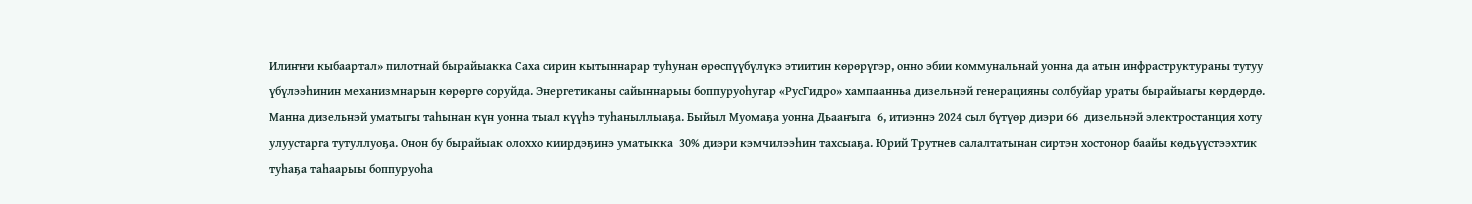Илиҥҥи кыбаартал» пилотнай бырайыакка Саха сирин кытыннарар туһунан өрөспүүбүлүкэ этиитин көрөрүгэр, онно эбии коммунальнай уонна да атын инфраструктураны тутуу үбүлээһинин механизмнарын көрөргө соруйда. Энергетиканы сайыннарыы боппуруоһугар «РусГидро» хампаанньа дизельнэй генерацияны солбуйар ураты бырайыагы көрдөрдө. Манна дизельнэй уматыгы таһынан күн уонна тыал күүһэ туһаныллыаҕа. Быйыл Муомаҕа уонна Дьааҥыга  6, итиэннэ 2024 сыл бүтүөр диэри 66  дизельнэй электростанция хоту улуустарга тутуллуоҕа. Онон бу бырайыак олоххо киирдэҕинэ уматыкка  30% диэри кэмчилээһин тахсыаҕа. Юрий Трутнев салалтатынан сиртэн хостонор баайы көдьүүстээхтик туһаҕа таһаарыы боппуруоһа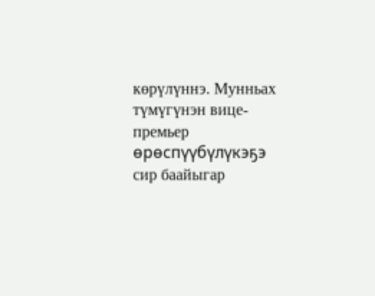көрүлүннэ. Мунньах түмүгүнэн вице-премьер өрөспүүбүлүкэҕэ сир баайыгар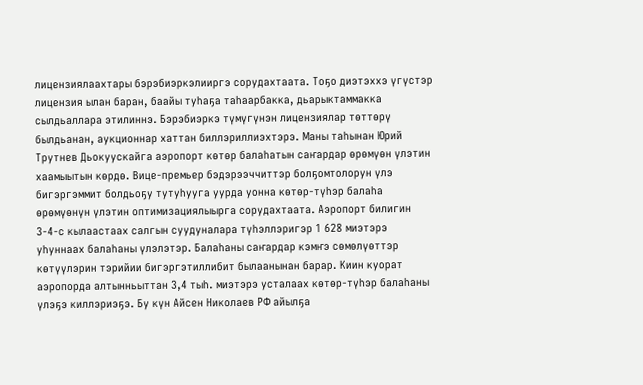лицензиялаахтары бэрэбиэркэлииргэ сорудахтаата. Тоҕо диэтэххэ үгүстэр лицензия ылан баран, баайы туһаҕа таһаарбакка, дьарыктаммакка сылдьаллара этилиннэ. Бэрэбиэркэ түмүгүнэн лицензиялар төттөрү былдьанан, аукционнар хаттан биллэриллиэхтэрэ. Маны таһынан Юрий Трутнев Дьокуускайга аэропорт көтөр балаһатын саҥардар өрөмүөн үлэтин хаамыытын көрдө. Вице-премьер бэдэрээччиттэр болҕомтолорун үлэ бигэргэммит болдьоҕу тутуһууга уурда уонна көтөр-түһэр балаһа өрөмүөнүн үлэтин оптимизациялыырга сорудахтаата. Аэропорт билигин 3-4-с кылаастаах салгын суудуналара түһэллэригэр 1 628 миэтэрэ уһуннаах балаһаны үлэлэтэр. Балаһаны саҥардар кэмҥэ сөмөлүөттэр көтүүлэрин тэрийии бигэргэтиллибит былаанынан барар. Киин куорат аэропорда алтынньыттан 3,4 тыһ. миэтэрэ усталаах көтөр-түһэр балаһаны үлэҕэ киллэриэҕэ. Бу күн Айсен Николаев РФ айылҕа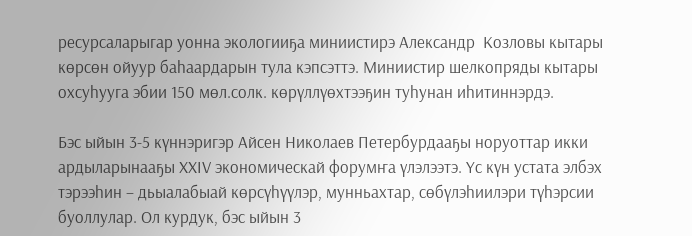ресурсаларыгар уонна экологииҕа миниистирэ Александр  Козловы кытары көрсөн ойуур баһаардарын тула кэпсэттэ. Миниистир шелкопряды кытары охсуһууга эбии 150 мөл.солк. көрүллүөхтээҕин туһунан иһитиннэрдэ.

Бэс ыйын 3-5 күннэригэр Айсен Николаев Петербурдааҕы норуоттар икки ардыларынааҕы ХХIV экономическай форумҥа үлэлээтэ. Үс күн устата элбэх тэрээһин – дьыалабыай көрсүһүүлэр, мунньахтар, сөбүлэһиилэри түһэрсии буоллулар. Ол курдук, бэс ыйын 3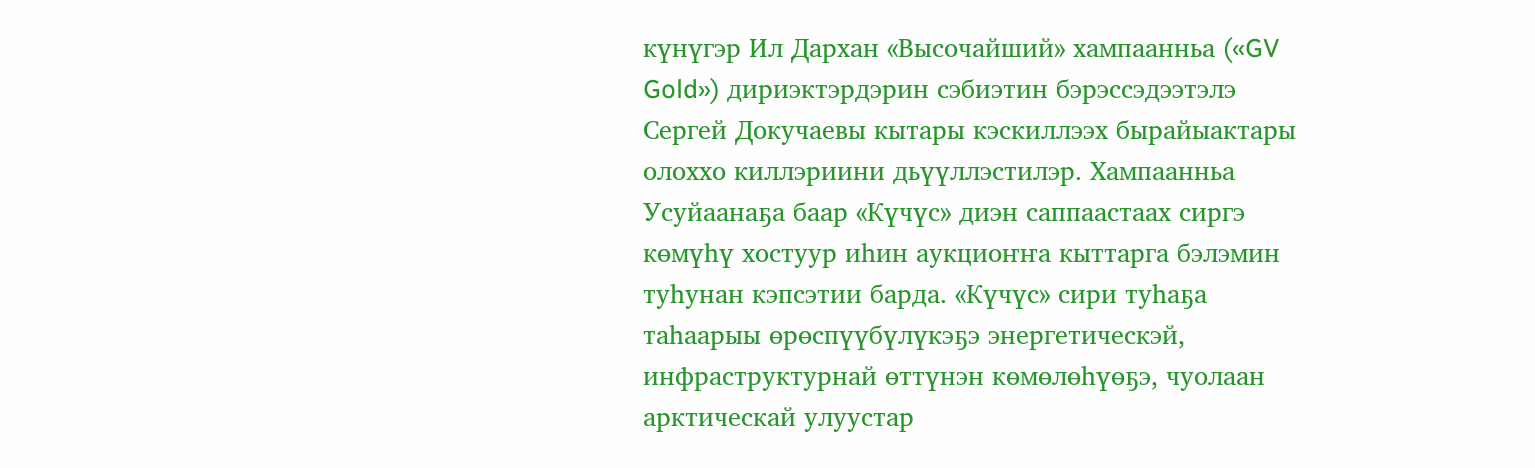күнүгэр Ил Дархан «Высочайший» хампаанньа («GV Gold») дириэктэрдэрин сэбиэтин бэрэссэдээтэлэ Сергей Докучаевы кытары кэскиллээх бырайыактары олоххо киллэриини дьүүллэстилэр. Хампаанньа Усуйаанаҕа баар «Күчүс» диэн саппаастаах сиргэ көмүһү хостуур иһин аукциоҥҥа кыттарга бэлэмин туһунан кэпсэтии барда. «Күчүс» сири туһаҕа таһаарыы өрөспүүбүлүкэҕэ энергетическэй, инфраструктурнай өттүнэн көмөлөһүөҕэ, чуолаан арктическай улуустар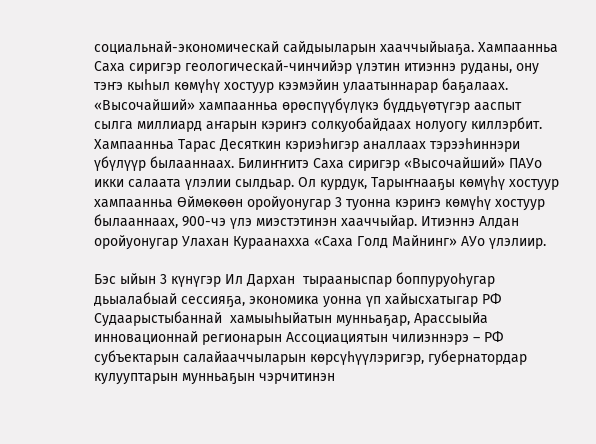социальнай-экономическай сайдыыларын хааччыйыаҕа. Хампаанньа Саха сиригэр геологическай-чинчийэр үлэтин итиэннэ руданы, ону тэҥэ кыһыл көмүһү хостуур кээмэйин улаатыннарар баҕалаах. «Высочайший» хампаанньа өрөспүүбүлүкэ бүддьүөтүгэр ааспыт сылга миллиард аҥарын кэриҥэ солкуобайдаах нолуогу киллэрбит. Хампаанньа Тарас Десяткин кэриэһигэр аналлаах тэрээһиннэри үбүлүүр былааннаах. Билиҥҥитэ Саха сиригэр «Высочайший» ПАУо икки салаата үлэлии сылдьар. Ол курдук, Тарыҥнааҕы көмүһү хостуур хампаанньа Өймөкөөн оройуонугар 3 туонна кэриҥэ көмүһү хостуур былааннаах, 900-чэ үлэ миэстэтинэн хааччыйар. Итиэннэ Алдан оройуонугар Улахан Кураанахха «Саха Голд Майнинг» АУо үлэлиир.

Бэс ыйын 3 күнүгэр Ил Дархан  тырааныспар боппуруоһугар дьыалабыай сессияҕа, экономика уонна үп хайысхатыгар РФ Судаарыстыбаннай  хамыыһыйатын мунньаҕар, Арассыыйа инновационнай регионарын Ассоциациятын чилиэннэрэ – РФ субъектарын салайааччыларын көрсүһүүлэригэр, губернатордар кулууптарын мунньаҕын чэрчитинэн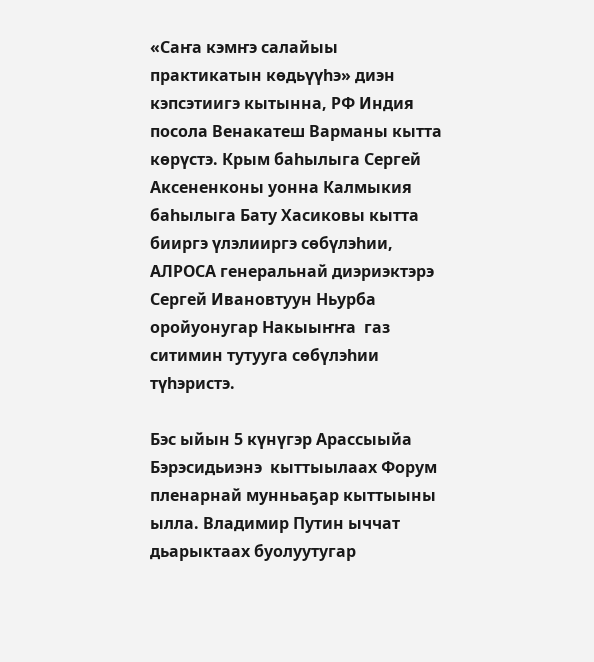«Саҥа кэмҥэ салайыы практикатын көдьүүһэ» диэн кэпсэтиигэ кытынна, РФ Индия посола Венакатеш Варманы кытта көрүстэ. Крым баһылыга Сергей Аксененконы уонна Калмыкия баһылыга Бату Хасиковы кытта бииргэ үлэлииргэ сөбүлэһии, АЛРОСА генеральнай диэриэктэрэ Сергей Ивановтуун Ньурба оройуонугар Накыыҥҥа  газ ситимин тутууга сөбүлэһии түһэристэ.

Бэс ыйын 5 күнүгэр Арассыыйа Бэрэсидьиэнэ  кыттыылаах Форум пленарнай мунньаҕар кыттыыны ылла. Владимир Путин ыччат дьарыктаах буолуутугар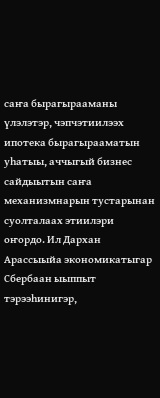саҥа бырагырааманы үлэлэтэр, чэпчэтиилээх ипотека бырагырааматын уһатыы, аччыгый бизнес сайдыытын саҥа механизмнарын тустарынан суолталаах этиилэри оҥордо. Ил Дархан Арассыыйа экономикатыгар Сбербаан ыыппыт тэрээһинигэр,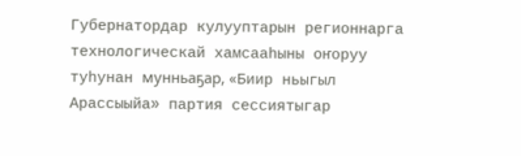Губернатордар кулууптарын регионнарга технологическай хамсааһыны оҥоруу туһунан мунньаҕар, «Биир ньыгыл Арассыыйа» партия сессиятыгар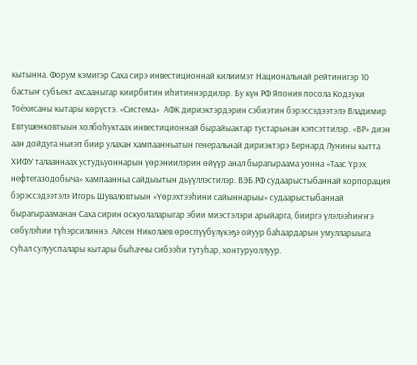кытынна. Форум кэмигэр Саха сирэ инвестиционнай килиимэт Национальнай рейтинигэр 10 бастыҥ субъект ахсааныгар киирбитин иһитиннэрдилэр. Бу күн РФ Япония посола Кодзуки Тоёхисаны кытары көрүстэ. «Система»  АФК дириэктэрдэрин сэбиэтин бэрэссэдээтэлэ Владимир Евтушенковтыын холбоһуктаах инвестиционнай бырайыактар тустарынан кэпсэттилэр. «ВР» диэн аан дойдуга ньиэп биир улахан хампаанньатын генеральнай дириэктэрэ Бернард Лунины кытта ХИФУ талааннаах устудьуоннарын үөрэниилэрин өйүүр анал бырагыраама уонна «Таас Үрэх нефтегазодобыча» хампаанньа сайдыытын дьүүллэстилэр. ВЭБ.РФ судаарыстыбаннай корпорация бэрэссэдээтэлэ Игорь Шуваловтыын «Үөрэхтээһини сайыннарыы» судаарыстыбаннай бырагырааманан Саха сирин оскуолаларыгар эбии миэстэлэри арыйарга, бииргэ үлэлээһиҥҥэ сөбүлэһии түһэрсилиннэ. Айсен Николаев өрөспүүбүлүкэҕэ ойуур баһаардарын умулларыыга суһал сулууспалары кытары быһаччы сибээһи тутуһар, хонтуруоллуур.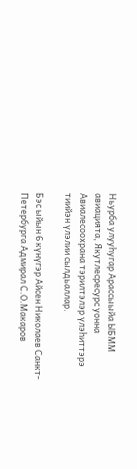Ньурба улууһугар Арассыыйа ЫБММ авиацията, Якутлесресурс уонна Авиалесоохрана тэрилтэлэр үлэһиттэрэ тиийэн үлэлии сылдьаллар.

Бэс ыйын 6 күнүгэр Айсен Николаев Санкт-Петербурга Адмирал С.О.Макаров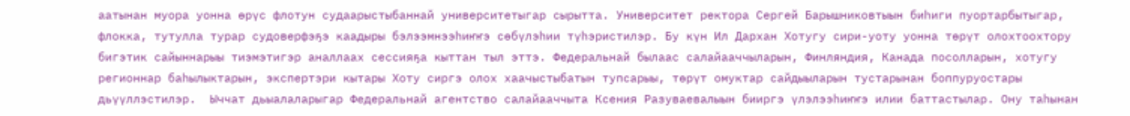аатынан муора уонна өрүс флотун судаарыстыбаннай университетыгар сырытта. Университет ректора Сергей Барышниковтыын биһиги пуортарбытыгар, флокка, тутулла турар судоверфэҕэ каадыры бэлээмнээһиҥҥэ сөбүлэһии түһэристилэр. Бу күн Ил Дархан Хотугу сири-уоту уонна төрүт олохтоохтору бигэтик сайыннарыы тиэмэтигэр аналлаах сессияҕа кыттан тыл эттэ. Федеральнай былаас салайааччыларын, Финляндия, Канада посолларын, хотугу регионнар баһылыктарын, экспертэри кытары Хоту сиргэ олох хаачыстыбатын тупсарыы, төрүт омуктар сайдыыларын тустарынан боппуруостары дьүүллэстилэр.  Ыччат дьыалаларыгар Федеральнай агентство салайааччыта Ксения Разуваевалыын бииргэ үлэлээһиҥҥэ илии баттастылар. Ону таһынан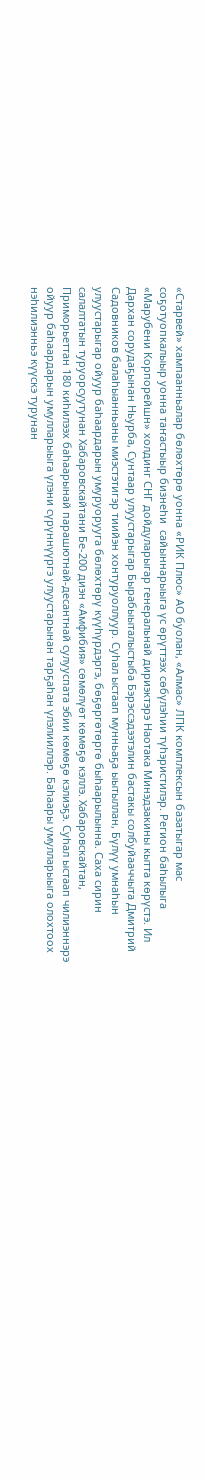«Старвей» хампаанньалар бөлөхтөрө уонна «РИК Плюс» АО буолан, «Алмас» ЛПК комплексын базатыгар мас соҕотуопкалыыр уонна таҥастыыр бизнеһи  сайыннарыыга үс өрүттээх сөбүлэһии түһэристилэр. Регион баһылыга «Марубени Корпорейшн» холдинг СНГ дойдуларыгар генеральнай дириэктэрэ Наотака Минэдзакины кытта көрүстэ. Ил Дархан сорудаҕынан Ньурба, Сунтаар улуустарыгар Бырабыыталыстыба Бэрэссэдээтэлин бастакы солбуйааччыта Дмитрий Садовников балаһыанньаны миэстэтигэр тиийэн хонтуруоллуур. Суһал ыстаап мунньаҕа ыытыллан, Бүлүү умнаһын улуустарыгар ойуур баһаардарын умуруорууга бөлөхтөрү күүһүрдэргэ, бөҕөргөтөргө быһаарылынна. Саха сирин салалтатын туруорсуутунан Хабаровскайтани Бе-200 диэн «Амфибия» сөмөлүөт көмөҕө кэллэ. Хабаровскайтан, Приморьеттан 180 киһилээх баһаарынай парашютнай-десантнай сулууспата эбии көмөҕө кэлиэҕэ. Суһал ыстаап чилиэннэрэ ойуур баһаардарын умулларыыга үлэни сүрүннүүргэ улуустарынан тарҕаһан үлэлииллэр. Баһаары умулларыыга олохтоох нэһилиэнньэ күүскэ турунан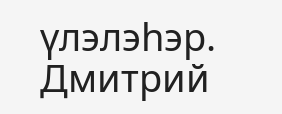үлэлэһэр. Дмитрий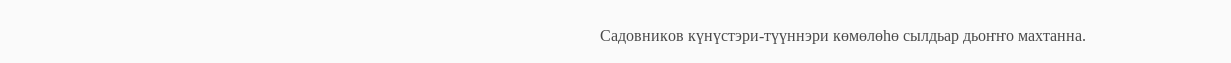Садовников күнүстэри-түүннэри көмөлөһө сылдьар дьоҥҥо махтанна.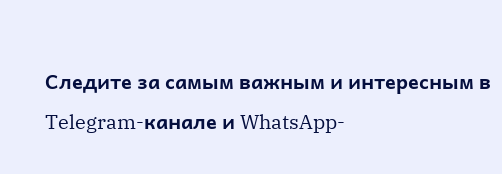Следите за самым важным и интересным в Telegram-канале и WhatsApp-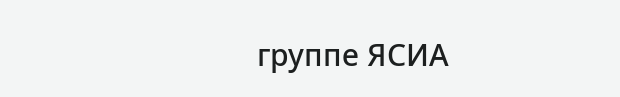группе ЯСИА